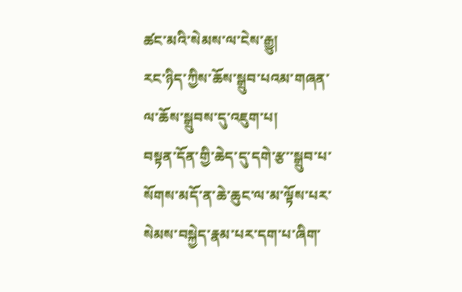ཚང་མའི་སེམས་ལ་ངེས་རྒྱུ།
རང་ཉིད་ཀྱིས་ཆོས་སྒྲུབ་པའམ་གཞན་ལ་ཆོས་སྒྲུབས་དུ་འཇུག་པ།
བསྟན་དོན་གྱི་ཆེད་དུ་དགེ་རྩ་་སྒྲུབ་པ་སོགས་མདོ་ན་ཆེ་ཆུང་ལ་མ་ལྟོས་པར་སེམས་བསྐྱེད་རྣམ་པར་དག་པ་ཞིག་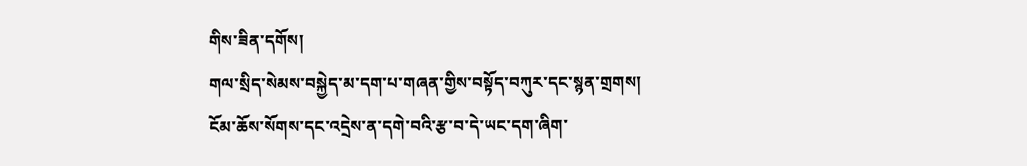གིས་ཟིན་དགོས།
གལ་སྲིད་སེམས་བསྐྱེད་མ་དག་པ་གཞན་གྱིས་བསྟོད་བཀུར་དང་སྙན་གྲགས།
ངོམ་ཆོས་སོགས་དང་འདྲེས་ན་དགེ་བའི་རྩ་བ་དེ་ཡང་དག་ཞིག་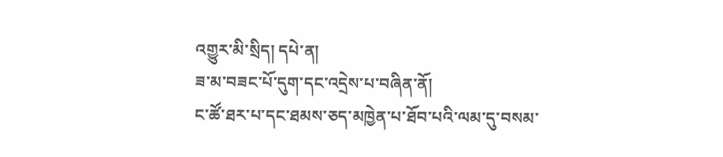འགྱུར་མི་སྲིད། དཔེ་ན།
ཟ་མ་བཟང་པོ་དུག་དང་འདྲེས་པ་བཞིན་ནོ།
ང་ཚོ་ཐར་པ་དང་ཐམས་ཅད་མཁྱེན་པ་ཐོབ་པའི་ལམ་དུ་བསམ་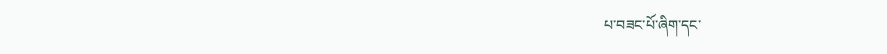པ་བཟང་པོ་ཞིག་དང་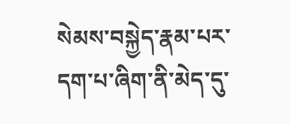སེམས་བསྐྱེད་རྣམ་པར་དག་པ་ཞིག་ནི་མེད་དུ་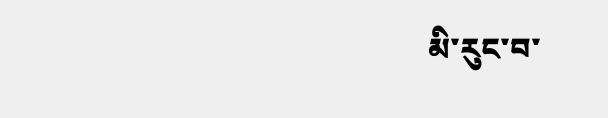མི་རུང་བ་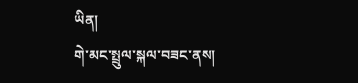ཡིན།
གེ་མང་སྤྲུལ་སྐལ་བཟང་ནས།